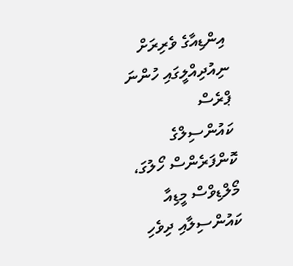އިންޑިއާގެ ވެރިރަށް ނިއުދިއްލީގައި ހުންނަ ޕްރެސް
ކައުންސިލްގެ ކޮންފަރެންސް ހޯލުގަ، މޯލްޑިވްސް މީޑިއާ ކައުންސިލާއި ދިވެހި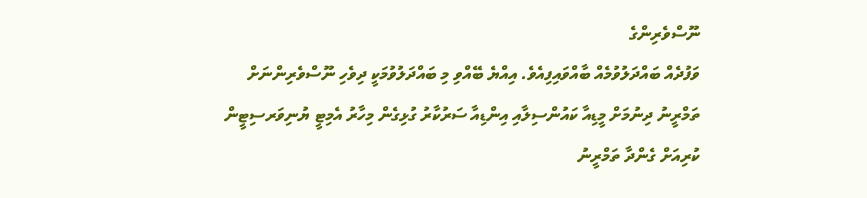ނޫސްވެރިންގެ
ވަފުދެއް ބައްދަލުވުމެއް ބާއްވައިފިއެވެ. އިއްޔެ ބޭއްވި މި ބައްދަލުވުމަކީ ދިވެހި ނޫސްވެރިންނަށް
ތަމްރީނު ދިނުމަށް މީޑިއާ ކައުންސިލާއި އިންޑިއާ ސަރުކާރު ގުޅިގެން މިހާރު އެމިޓީ ޔުނިވަރސިޓީން
ކުރިއަށް ގެންދާ ތަމްރީނު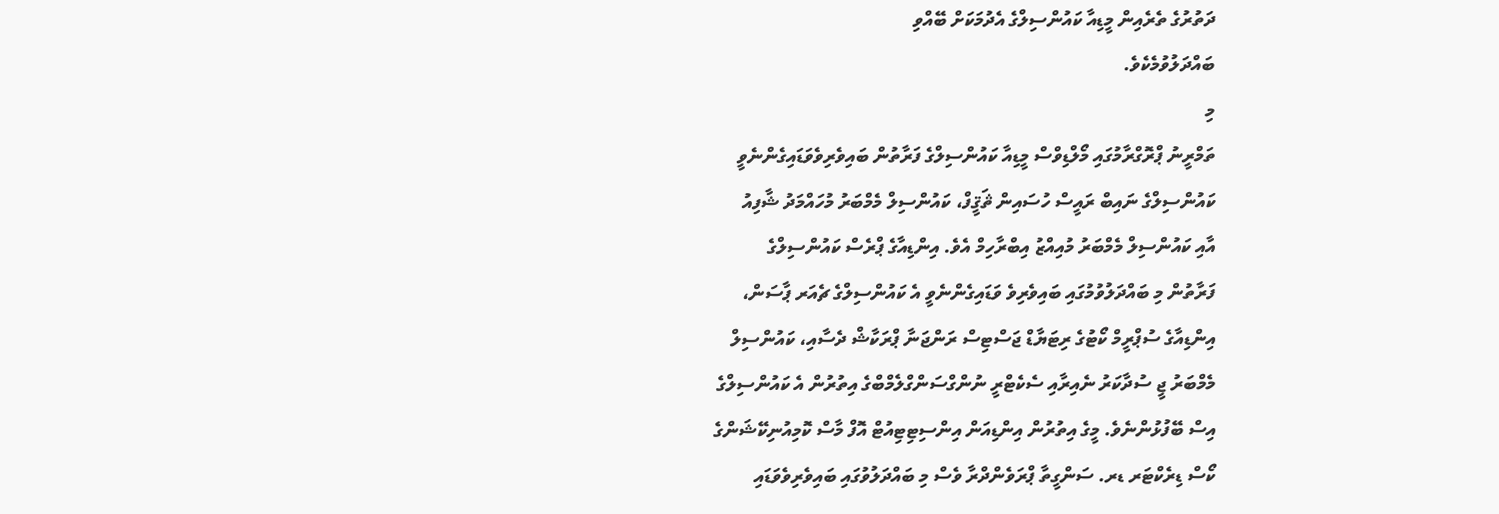ދަތުރުގެ ތެރެއިން މީޑިއާ ކައުންސިލްގެ އެދުމަކަށް ބޭއްވި
ބައްދަލުވުމެކެވެ.
މި
ތަމްރީނު ޕްރޮގްރާމުގައި މޯލްޑިވްސް މީޑިއާ ކައުންސިލްގެ ފަރާތުން ބައިވެރިވެވަޑައިގެންނެވީ
ކައުންސިލްގެ ނައިބް ރައީސް ހުސައިން ޘަޤީފް، ކައުންސިލް މެމްބަރު މުހައްމަދު ޝާފިއު
އާއި ކައުންސިލް މެމްބަރު މުއިއްޒު އިބްރާހިމް އެވެ. އިންޑިއާގެ ޕްރެސް ކައުންސިލްގެ
ފަރާތުން މި ބައްދަލުވުމުގައި ބައިވެރިވެ ވަޑައިގެންނެވީ އެ ކައުންސިލްގެ ޗެއަރ ޕާސަން،
އިންޑިއާގެ ސުޕްރީމް ކޯޓުގެ ރިޓަޔާޑް ޖަސްޓިސް ރަންޖަނާ ޕްރަކާޝް ދެސާއި، ކައުންސިލް
މެމްބަރު ޖީ ސުދާކަރު ނެއިރާއި ސެކެޓްރީ ނުންގްސަންގްލެމްބްގެ އިތުރުން އެ ކައުންސިލްގެ
އިސް ބޭފުޅުންނެވެ. މީގެ އިތުރުން އިންޑިއަން އިންސިޓިޓިއުޓް އޮފް މާސް ކޮމިއުނިކޭޝަންގެ
ކޯސް ޑިރެކްޓަރ ޑރ. ސަންގީތާ ޕްރަވެންދްރާ ވެސް މި ބައްދަލުވުގައި ބައިވެރިވެވަޑައި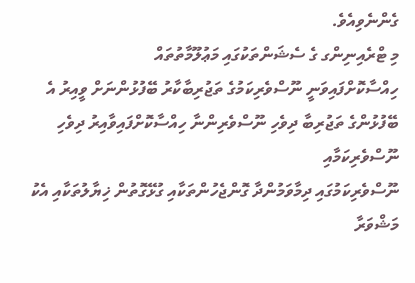ގެންނެވިއެވެ.
މި ޓްރެއިނިންގ ގެ ސެޝަންތަކުގައި މަޢުލޫމާތުތައް
ހިއްސާކޮށްފައިވަނީ ނޫސްވެރިކަމުގެ ތަޖުރިބާކާރު ބޭފުޅުންނަށް ވީއިރު އެ
ބޭފުޅުންގެ ތަޖުރިބާ ދިވެހި ނޫސްވެރިންނާ ހިއްސާކޮށްފައިވާއިރު ދިވެހި ނޫސްވެރިކަމާއި
ނޫސްވެރިކަމުގައި ދިމާވަމުންދާ ގޮންޖެހުންތަކާއި ގުޅޭގޮތުން ޚިޔާލުތަކާއި އެކު
މަޝްވަރާ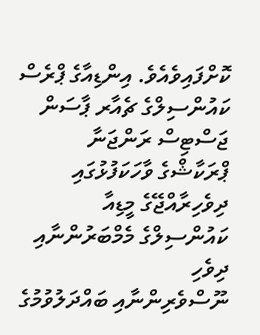ކޮށްފައިވެއެވެ. އިންޑިއާގެ ޕްރެސް ކައުންސިލްގެ ޗެއާރ ޕާސަން ޖަސްޓިސް ރަންޖަނާ
ޕްރަކާޝްގެ ވާހަކަފުޅުގައި ދިވެހިރާއްޖޭގެ މީޑިއާ ކައުންސިލްގެ މެމްބަރުންނާއި ދިވެހި
ނޫސްވެރިންނާއި ބައްދަލުވުމުގެ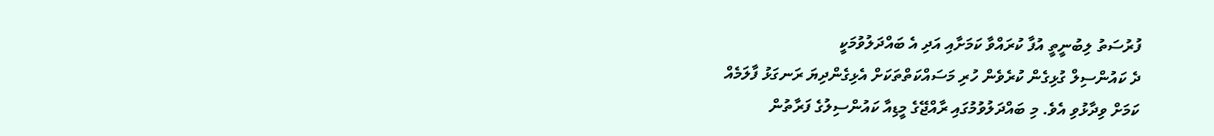ފުރުސަތު ލިބުނީތީ އުފާ ކުރައްވާ ކަމަށާއި އަދި އެ ބައްދަލުވުމަކީ
ދެ ކައުންސިލް ގުޅިގެން ކުރެވެން ހުރި މަސައްކަތްތަކަށް އެޅިގެންދިޔަ ރަނގަޅު ފާލަމެއް
ކަމަށް ވިދާޅުވި އެވެ. މި ބައްދަލުވުމުގައި ރާއްޖޭގެ މީޑިއާ ކައުންސިލުގެ ފަރާތުން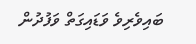ބައިވެރިވެ ވަޑައިގަތް ވަފުދުން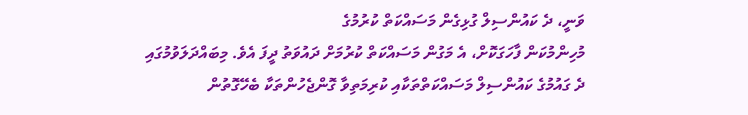ވަނީ، ދެ ކައުންސިލް ގުޅިގެން މަސައްކަތް ކުރުމުގެ
މުހިންމުކަން ފާހަގަކޮށް، އެ މަގުން މަސައްކަތް ކުރުމަށް ދައުވަތު ދީފަ އެވެ. މިބައްދަލަވުމުގައި
ދެ ގައުމުގެ ކައުންސިލް މަސައްކަތްތަކާއި ކުރިމަތިވާ ގޮންޖެހުންތަކާ ބެހޭގޮތުން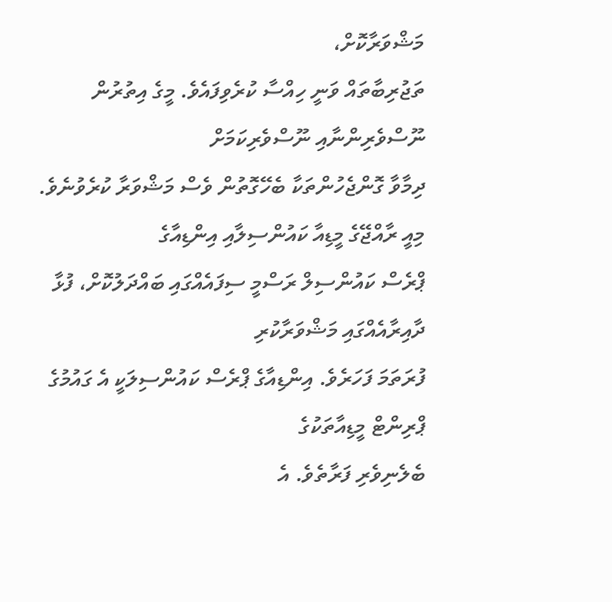މަޝްވަރާކޮށް،
ތަޖުރިބާތައް ވަނީ ހިއްސާ ކުރެވިފައެވެ. މީގެ އިތުރުން ނޫސްވެރިންނާއި ނޫސްވެރިކަމަށް
ދިމާވާ ގޮންޖެހުންތަކާ ބެހޭގޮތުން ވެސް މަޝްވަރާ ކުރެވުނެވެ.
މިއީ ރާއްޖޭގެ މީޑިއާ ކައުންސިލާއި އިންޑިއާގެ
ޕްރެސް ކައުންސިލް ރަސްމީ ސިފައެއްގައި ބައްދަލުކޮށް، ފުޅާ ދާއިރާއެއްގައި މަޝްވަރާކުރި
ފުރަތަމަ ފަހަރެވެ. އިންޑިއާގެ ޕްރެސް ކައުންސިލަކީ އެ ގައުމުގެ ޕްރިންޓް މީޑިއާތަކުގެ
ބެލެނިވެރި ފަރާތެވެ. އެ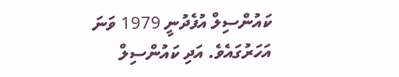ކައުންސިލް އުފެދުނީ 1979 ވަނަ އަހަރުގައެވެ. އަދި ކައުންސިލް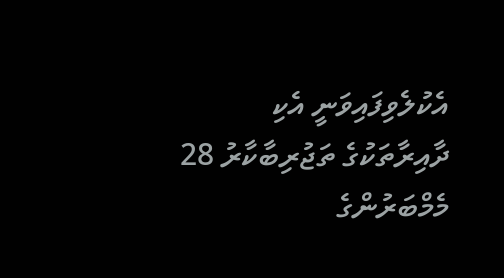އެކުލެވިފައިވަނީ އެކި ދާއިރާތަކުގެ ތަޖުރިބާކާރު 28 މެމްބަރުންގެ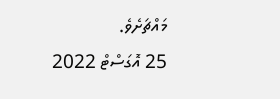މައްޗަށެވެ.
25 އޮގަސްޓް 2022